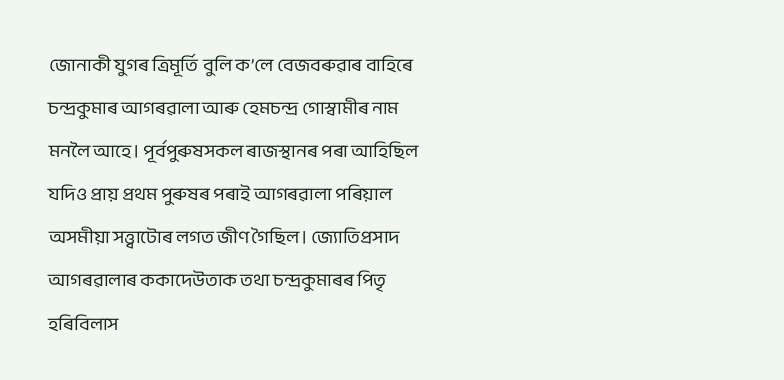জোনাকী যুগৰ ত্রিমূর্তি বুলি ক’লে বেজবৰুৱাৰ বাহিৰে চন্দ্ৰকুমাৰ আগৰৱালা আৰু হেমচন্দ্ৰ গোস্বামীৰ নাম মনলৈ আহে। পূর্বপুৰুষসকল ৰাজস্থানৰ পৰা আহিছিল যদিও প্ৰায় প্ৰথম পুৰুষৰ পৰাই আগৰৱালা পৰিয়াল অসমীয়া সত্ত্বাটোৰ লগত জীণ গৈছিল। জ্যোতিপ্রসাদ আগৰৱালাৰ ককাদেউতাক তথা চন্দ্ৰকুমাৰৰ পিতৃ হৰিবিলাস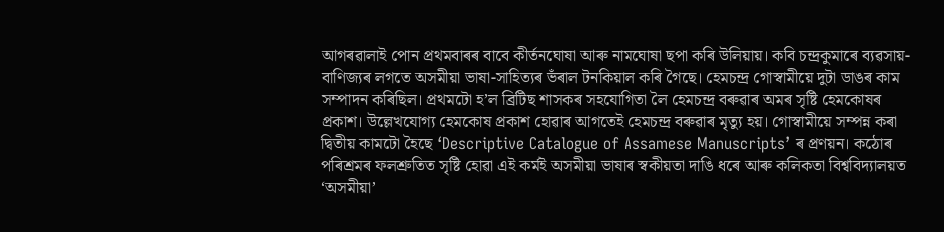আগৰৱালাই পোন প্ৰথমবাৰৰ বাবে কীৰ্তনঘোষা আৰু নামঘোষা ছপা কৰি উলিয়ায়। কবি চন্দ্ৰকুমাৰে ব্যৱসায়-বাণিজ্যৰ লগতে অসমীয়া ভাষা-সাহিত্যৰ ভঁৰাল টনকিয়াল কৰি গৈছে। হেমচন্দ্র গোস্বামীয়ে দুটা ডাঙৰ কাম সম্পাদন কৰিছিল। প্ৰথমটো হ’ল ব্রিটিছ শাসকৰ সহযোগিতা লৈ হেমচন্দ্র বৰুৱাৰ অমৰ সৃষ্টি হেমকোষৰ প্ৰকাশ। উল্লেখযোগ্য হেমকোষ প্রকাশ হোৱাৰ আগতেই হেমচন্দ্ৰ বৰুৱাৰ মৃত্যু হয়। গোস্বামীয়ে সম্পন্ন কৰা দ্বিতীয় কামটো হৈছে ‘Descriptive Catalogue of Assamese Manuscripts’ ৰ প্ৰণয়ন। কঠোৰ পৰিশ্ৰমৰ ফলশ্রুতিত সৃষ্টি হোৱা এই কর্মই অসমীয়া ভাষাৰ স্বকীয়তা দাঙি ধৰে আৰু কলিকতা বিশ্ববিদ্যালয়ত ‘অসমীয়া’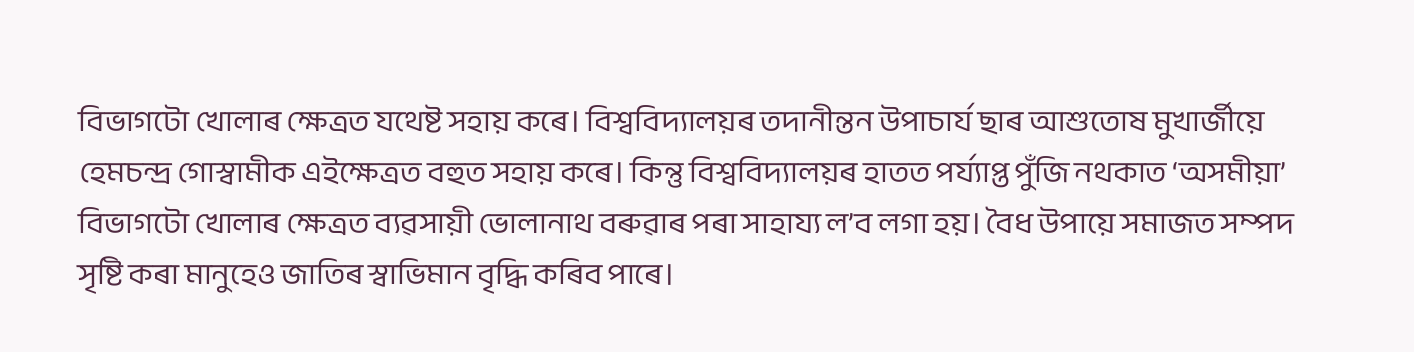বিভাগটো খোলাৰ ক্ষেত্ৰত যথেষ্ট সহায় কৰে। বিশ্ববিদ্যালয়ৰ তদানীন্তন উপাচার্য ছাৰ আশুতোষ মুখার্জীয়ে হেমচন্দ্র গোস্বামীক এইক্ষেত্ৰত বহুত সহায় কৰে। কিন্তু বিশ্ববিদ্যালয়ৰ হাতত পৰ্য্যাপ্ত পুঁজি নথকাত ‘অসমীয়া’ বিভাগটো খোলাৰ ক্ষেত্ৰত ব্যৱসায়ী ভোলানাথ বৰুৱাৰ পৰা সাহায্য ল’ব লগা হয়। বৈধ উপায়ে সমাজত সম্পদ সৃষ্টি কৰা মানুহেও জাতিৰ স্বাভিমান বৃদ্ধি কৰিব পাৰে।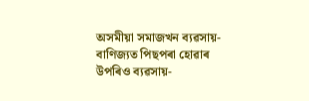অসমীয়া সমাজখন ব্যৱসায়-বাণিজ্যত পিছপৰা হোৱাৰ উপৰিও ব্যৱসায়-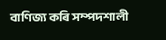বাণিজ্য কৰি সম্পদশালী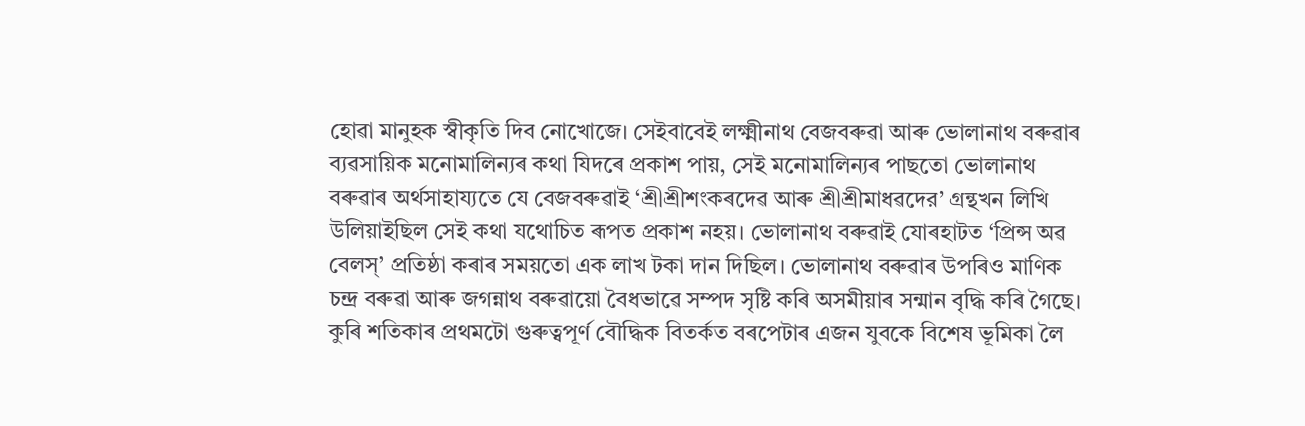হোৱা মানুহক স্বীকৃতি দিব নোখোজে। সেইবাবেই লক্ষ্মীনাথ বেজবৰুৱা আৰু ভোলানাথ বৰুৱাৰ ব্যৱসায়িক মনোমালিন্যৰ কথা যিদৰে প্ৰকাশ পায়, সেই মনোমালিন্যৰ পাছতো ভোলানাথ বৰুৱাৰ অৰ্থসাহায্যতে যে বেজবৰুৱাই ‘শ্রীশ্রীশংকৰদেৱ আৰু শ্রীশ্রীমাধৱদের’ গ্রন্থখন লিখি উলিয়াইছিল সেই কথা যথোচিত ৰূপত প্রকাশ নহয়। ভোলানাথ বৰুৱাই যোৰহাটত ‘প্রিন্স অৱ বেলস্’ প্ৰতিষ্ঠা কৰাৰ সময়তো এক লাখ টকা দান দিছিল। ভোলানাথ বৰুৱাৰ উপৰিও মাণিক চন্দ্ৰ বৰুৱা আৰু জগন্নাথ বৰুৱায়ো বৈধভাৱে সম্পদ সৃষ্টি কৰি অসমীয়াৰ সন্মান বৃদ্ধি কৰি গৈছে।
কুৰি শতিকাৰ প্ৰথমটো গুৰুত্বপূর্ণ বৌদ্ধিক বিতৰ্কত বৰপেটাৰ এজন যুবকে বিশেষ ভূমিকা লৈ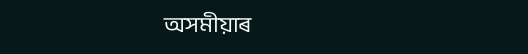অসমীয়াৰ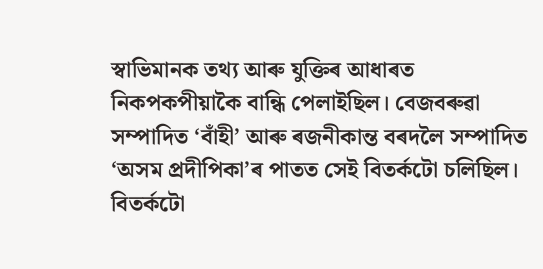স্বাভিমানক তথ্য আৰু যুক্তিৰ আধাৰত নিকপকপীয়াকৈ বান্ধি পেলাইছিল। বেজবৰুৱা সম্পাদিত ‘বাঁহী’ আৰু ৰজনীকান্ত বৰদলৈ সম্পাদিত ‘অসম প্রদীপিকা’ৰ পাতত সেই বিতর্কটো চলিছিল। বিতর্কটো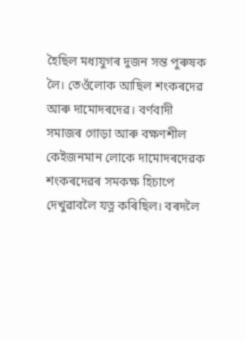হৈছিল মধ্যযুগৰ দুজন সন্ত পুৰুষক লৈ। তেওঁলোক আছিল শংকৰদেৱ আৰু দামোদৰদেৱ। বর্ণবাদী সমাজৰ গোড়া আৰু বক্ষণশীল কেইজনমান লোকে দামোদৰদেৱক শংকৰদেৱৰ সমকক্ষ হিচাপে দেখুৱাবলৈ যত্ন কৰিছিল। বৰদলৈ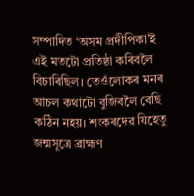সম্পাদিত ‘অসম প্রদীপিকা’ই এই মতটো প্রতিষ্ঠা কৰিবলৈ বিচাৰিছিল। তেওঁলোকৰ মনৰ আচল কথাটো বুজিবলৈ বেছি কঠিন নহয়। শংকৰদেৱ যিহেতু জন্মসূত্রে ব্রাহ্মণ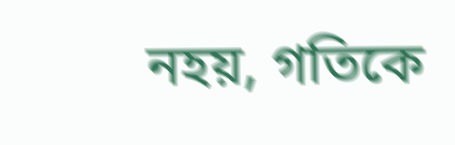নহয়, গতিকে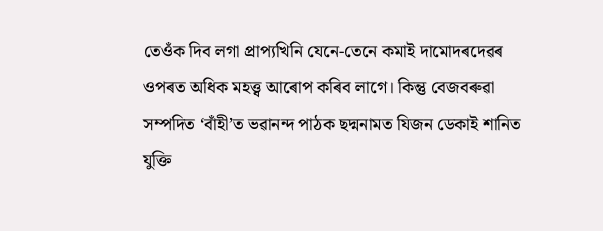তেওঁক দিব লগা প্রাপ্যখিনি যেনে-তেনে কমাই দামোদৰদেৱৰ ওপৰত অধিক মহত্ত্ব আৰোপ কৰিব লাগে। কিন্তু বেজবৰুৱা সম্পদিত ‘বাঁহী’ত ভৱানন্দ পাঠক ছদ্মনামত যিজন ডেকাই শানিত যুক্তি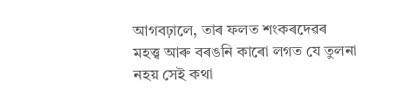আগবঢ়ালে, তাৰ ফলত শংকৰদেৱৰ মহত্ত্ব আৰু বৰঙনি কাৰো লগত যে তুলনা নহয় সেই কথা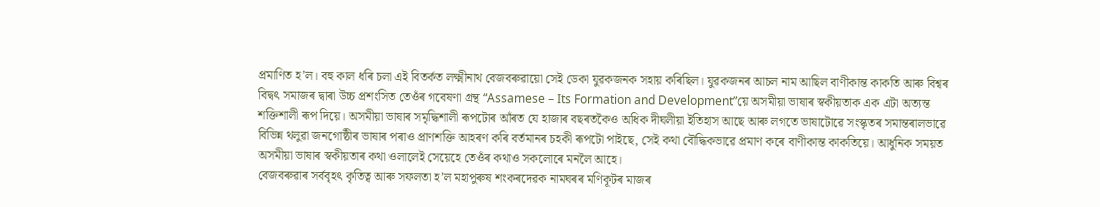প্রমাণিত হ’ল। বহু কাল ধৰি চলা এই বিতৰ্কত লক্ষ্মীনাথ বেজবৰুৱায়ো সেই ডেকা যুৱকজনক সহায় কৰিছিল। যুৱকজনৰ আচল নাম আছিল বাণীকান্ত কাকতি আৰু বিশ্বৰ বিদ্বৎ সমাজৰ দ্বাৰা উচ্চ প্রশংসিত তেওঁৰ গবেষণা গ্রন্থ “Assamese – Its Formation and Development”য়ে অসমীয়া ভাষাৰ স্বকীয়তাক এক এটা অত্যন্ত শক্তিশালী ৰূপ দিয়ে। অসমীয়া ভাষাৰ সমৃদ্ধিশালী ৰূপটোৰ আঁৰত যে হাজাৰ বছৰতকৈও অধিক দীঘলীয়া ইতিহাস আছে আৰু লগতে ভাষাটোৱে সংস্কৃতৰ সমান্তৰালভাৱে বিভিন্ন থলুৱা জনগোষ্ঠীৰ ভাষাৰ পৰাও প্রাণশক্তি আহৰণ কৰি বৰ্তমানৰ চহকী ৰূপটো পাইছে, সেই কথা বৌদ্ধিকভাৱে প্ৰমাণ কৰে বাণীকান্ত কাকতিয়ে। আধুনিক সময়ত অসমীয়া ভাষাৰ স্বকীয়তাৰ কথা ওলালেই সেয়েহে তেওঁৰ কথাও সকলোৰে মনলৈ আহে।
বেজবৰুৱাৰ সৰ্ববৃহৎ কৃতিত্ব আৰু সফলতা হ’ল মহাপুৰুষ শংকৰদেৱক নামঘৰৰ মণিকূটৰ মাজৰ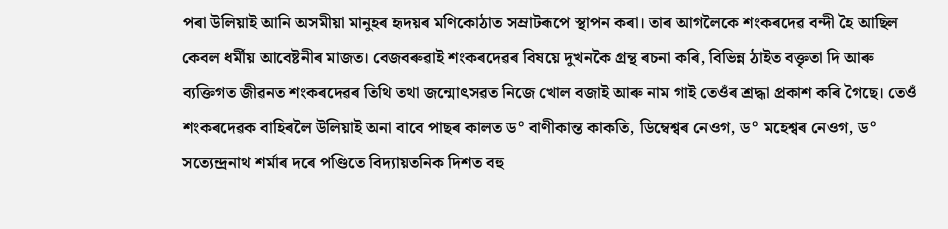পৰা উলিয়াই আনি অসমীয়া মানুহৰ হৃদয়ৰ মণিকোঠাত সম্ৰাটৰূপে স্থাপন কৰা। তাৰ আগলৈকে শংকৰদেৱ বন্দী হৈ আছিল কেবল ধর্মীয় আবেষ্টনীৰ মাজত। বেজবৰুৱাই শংকৰদেৱৰ বিষয়ে দুখনকৈ গ্রন্থ ৰচনা কৰি, বিভিন্ন ঠাইত বক্তৃতা দি আৰু ব্যক্তিগত জীৱনত শংকৰদেৱৰ তিথি তথা জন্মোৎসৱত নিজে খোল বজাই আৰু নাম গাই তেওঁৰ শ্রদ্ধা প্রকাশ কৰি গৈছে। তেওঁ শংকৰদেৱক বাহিৰলৈ উলিয়াই অনা বাবে পাছৰ কালত ড° বাণীকান্ত কাকতি, ডিম্বেশ্বৰ নেওগ, ড° মহেশ্বৰ নেওগ, ড° সত্যেন্দ্রনাথ শৰ্মাৰ দৰে পণ্ডিতে বিদ্যায়তনিক দিশত বহু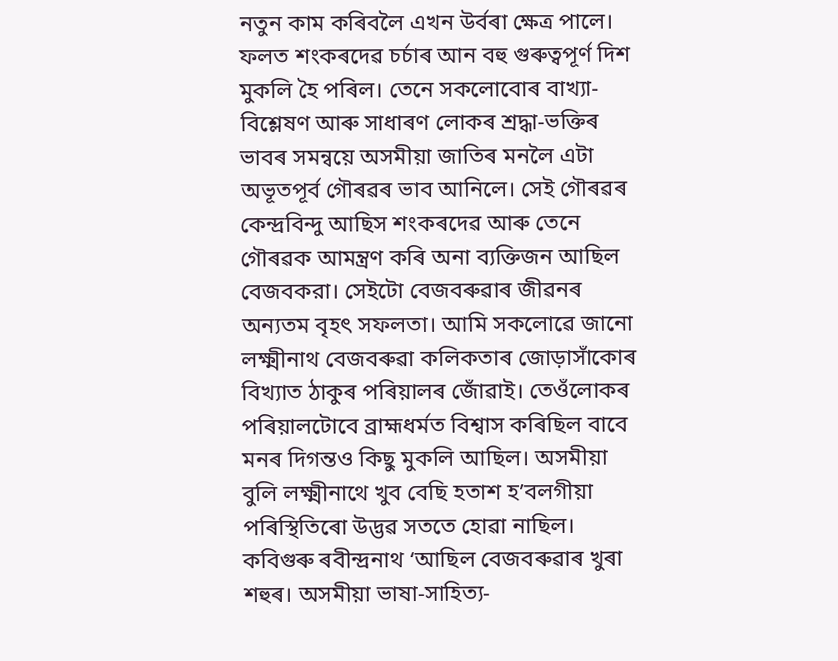নতুন কাম কৰিবলৈ এখন উৰ্বৰা ক্ষেত্র পালে। ফলত শংকৰদেৱ চৰ্চাৰ আন বহু গুৰুত্বপূর্ণ দিশ মুকলি হৈ পৰিল। তেনে সকলোবোৰ বাখ্যা-বিশ্লেষণ আৰু সাধাৰণ লোকৰ শ্রদ্ধা-ভক্তিৰ ভাবৰ সমন্বয়ে অসমীয়া জাতিৰ মনলৈ এটা অভূতপূর্ব গৌৰৱৰ ভাব আনিলে। সেই গৌৰৱৰ কেন্দ্রবিন্দু আছিস শংকৰদেৱ আৰু তেনে গৌৰৱক আমন্ত্ৰণ কৰি অনা ব্যক্তিজন আছিল বেজবকরা। সেইটো বেজবৰুৱাৰ জীৱনৰ অন্যতম বৃহৎ সফলতা। আমি সকলোৱে জানো লক্ষ্মীনাথ বেজবৰুৱা কলিকতাৰ জোড়াসাঁকোৰ বিখ্যাত ঠাকুৰ পৰিয়ালৰ জোঁৱাই। তেওঁলোকৰ পৰিয়ালটোবে ব্রাহ্মধৰ্মত বিশ্বাস কৰিছিল বাবে মনৰ দিগন্তও কিছু মুকলি আছিল। অসমীয়া বুলি লক্ষ্মীনাথে খুব বেছি হতাশ হ’বলগীয়া পৰিস্থিতিৰো উদ্ভৱ সততে হোৱা নাছিল। কবিগুৰু ৰবীন্দ্ৰনাথ ‘আছিল বেজবৰুৱাৰ খুৰা শহুৰ। অসমীয়া ভাষা-সাহিত্য-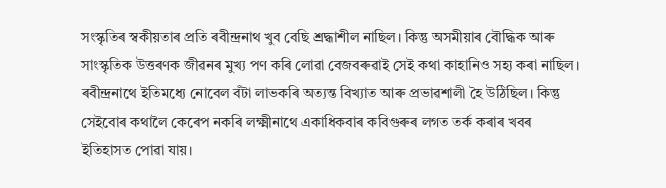সংস্কৃতিৰ স্বকীয়তাৰ প্ৰতি ৰবীন্দ্ৰনাথ খুব বেছি শ্রদ্ধাশীল নাছিল। কিন্তু অসমীয়াৰ বৌদ্ধিক আৰু সাংস্কৃতিক উত্তৰণক জীৱনৰ মুখ্য পণ কৰি লোৱা বেজবৰুৱাই সেই কথা কাহানিও সহ্য কৰা নাছিল। ৰবীন্দ্রনাথে ইতিমধ্যে নোবেল বঁটা লাভকৰি অত্যন্ত বিখ্যাত আৰু প্ৰভাৱশালী হৈ উঠিছিল। কিন্তু সেইবোৰ কথালৈ কেৰেপ নকৰি লক্ষ্মীনাথে একাধিকবাৰ কবিগুৰুৰ লগত তৰ্ক কৰাৰ খবৰ ইতিহাসত পোৱা যায়।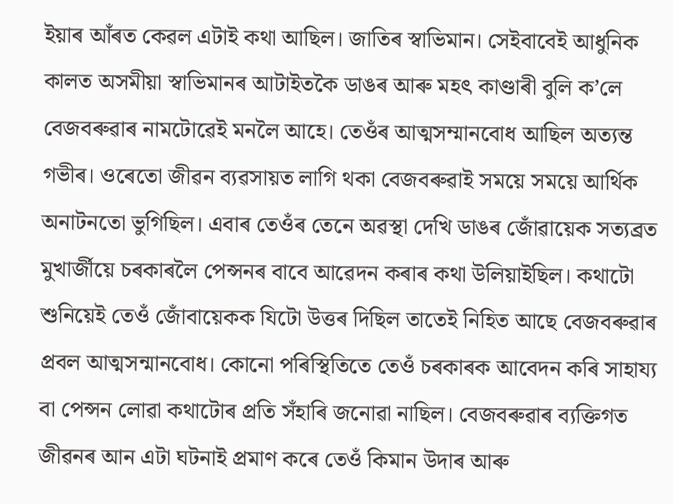ইয়াৰ আঁৰত কেৱল এটাই কথা আছিল। জাতিৰ স্বাভিমান। সেইবাবেই আধুনিক কালত অসমীয়া স্বাভিমানৰ আটাইতকৈ ডাঙৰ আৰু মহৎ কাণ্ডাৰী বুলি ক’লে বেজবৰুৱাৰ নামটোৱেই মনলৈ আহে। তেওঁৰ আত্মসম্মানবোধ আছিল অত্যন্ত গভীৰ। ওৰেতো জীৱন ব্যৱসায়ত লাগি থকা বেজবৰুৱাই সময়ে সময়ে আর্থিক অনাটনতো ভুগিছিল। এবাৰ তেওঁৰ তেনে অৱস্থা দেখি ডাঙৰ জোঁৱায়েক সত্যব্রত মুখার্জীয়ে চৰকাৰলৈ পেন্সনৰ বাবে আৱেদন কৰাৰ কথা উলিয়াইছিল। কথাটো শুনিয়েই তেওঁ জোঁবায়েকক যিটো উত্তৰ দিছিল তাতেই নিহিত আছে বেজবৰুৱাৰ প্ৰবল আত্মসন্মানবোধ। কোনো পৰিস্থিতিতে তেওঁ চৰকাৰক আবেদন কৰি সাহায্য বা পেন্সন লোৱা কথাটোৰ প্ৰতি সঁহাৰি জনোৱা নাছিল। বেজবৰুৱাৰ ব্যক্তিগত জীৱনৰ আন এটা ঘটনাই প্রমাণ কৰে তেওঁ কিমান উদাৰ আৰু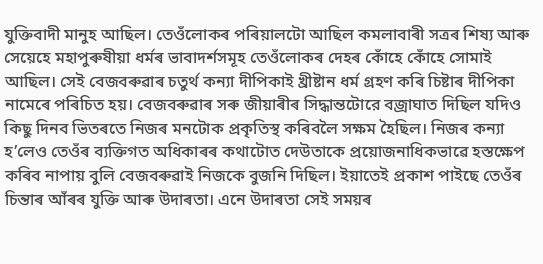যুক্তিবাদী মানুহ আছিল। তেওঁলোকৰ পৰিয়ালটো আছিল কমলাবাৰী সত্ৰৰ শিষ্য আৰু সেয়েহে মহাপুৰুষীয়া ধৰ্মৰ ভাবাদর্শসমূহ তেওঁলোকৰ দেহৰ কোঁহে কোঁহে সোমাই আছিল। সেই বেজবৰুৱাৰ চতুৰ্থ কন্যা দীপিকাই খ্রীষ্টান ধৰ্ম গ্ৰহণ কৰি চিষ্টাৰ দীপিকা নামেৰে পৰিচিত হয়। বেজবৰুৱাৰ সৰু জীয়াৰীৰ সিদ্ধান্তটোরে বজ্রাঘাত দিছিল যদিও কিছু দিনব ভিতৰতে নিজৰ মনটোক প্রকৃতিস্থ কৰিবলৈ সক্ষম হৈছিল। নিজৰ কন্যা হ’লেও তেওঁৰ ব্যক্তিগত অধিকাৰৰ কথাটোত দেউতাকে প্রয়োজনাধিকভাৱে হস্তক্ষেপ কৰিব নাপায় বুলি বেজবৰুৱাই নিজকে বুজনি দিছিল। ইয়াতেই প্রকাশ পাইছে তেওঁৰ চিন্তাৰ আঁৰৰ যুক্তি আৰু উদাৰতা। এনে উদাৰতা সেই সময়ৰ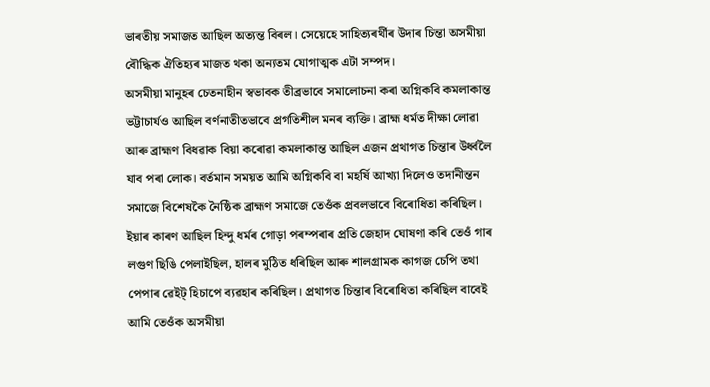ভাৰতীয় সমাজত আছিল অত্যন্ত বিৰল। সেয়েহে সাহিত্যৰৰ্থীৰ উদাৰ চিন্তা অসমীয়া বৌদ্ধিক ঐতিহ্যৰ মাজত থকা অন্যতম যোগাত্মক এটা সম্পদ।
অসমীয়া মানুহৰ চেতনাহীন স্বভাবক তীব্রভাবে সমালোচনা কৰা অগ্নিকবি কমলাকান্ত ভট্টাচার্যও আছিল বর্ণনাতীতভাবে প্রগতিশীল মনৰ ব্যক্তি। ব্রাহ্ম ধর্মত দীক্ষা লোৱা আৰু ব্রাহ্মণ বিধৱাক বিয়া কৰোৱা কমলাকান্ত আছিল এজন প্রথাগত চিন্তাৰ উর্ধ্বলৈ যাব পৰা লোক। বর্তমান সময়ত আমি অগ্নিকবি বা মহর্ষি আখ্যা দিলেও তদানীন্তন সমাজে বিশেষকৈ নৈষ্ঠিক ব্রাহ্মণ সমাজে তেওঁক প্রবলভাবে বিৰোধিতা কৰিছিল। ইয়াৰ কাৰণ আছিল হিন্দু ধৰ্মৰ গোড়া পৰম্পৰাৰ প্ৰতি জেহাদ ঘোষণা কৰি তেওঁ গাৰ লগুণ ছিঙি পেলাইছিল, হালৰ মুঠিত ধৰিছিল আৰু শালগ্রামক কাগজ চেপি তথা পেপাৰ ৱেইট্ হিচাপে ব্যৱহাৰ কৰিছিল। প্রথাগত চিন্তাৰ বিৰোধিতা কৰিছিল বাবেই আমি তেওঁক অসমীয়া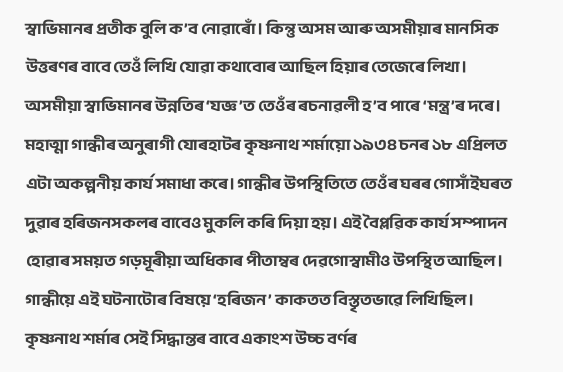স্বাভিমানৰ প্ৰতীক বুলি ক’ব নোৱাৰোঁ। কিন্তু অসম আৰু অসমীয়াৰ মানসিক উত্তৰণৰ বাবে তেওঁ লিখি যোৱা কথাবোৰ আছিল হিয়াৰ তেজেৰে লিখা। অসমীয়া স্বাভিমানৰ উন্নতিৰ ‘যজ্ঞ’ত তেওঁৰ ৰচনাৱলী হ’ব পাৰে ‘মন্ত্ৰ’ৰ দৰে। মহাত্মা গান্ধীৰ অনুৰাগী যোৰহাটৰ কৃষ্ণনাথ শৰ্মায়ো ১৯৩৪ চনৰ ১৮ এপ্রিলত এটা অকল্পনীয় কাৰ্য সমাধা কৰে। গান্ধীৰ উপস্থিতিতে তেওঁৰ ঘৰৰ গোসাঁইঘৰত দুৱাৰ হৰিজনসকলৰ বাবেও মুকলি কৰি দিয়া হয়। এই বৈপ্লৱিক কাৰ্য সম্পাদন হোৱাৰ সময়ত গড়মূৰীয়া অধিকাৰ পীতাম্বৰ দেৱগোস্বামীও উপস্থিত আছিল। গান্ধীয়ে এই ঘটনাটোৰ বিষয়ে ‘হৰিজন’ কাকতত বিস্তৃতভাৱে লিখিছিল। কৃষ্ণনাথ শৰ্মাৰ সেই সিদ্ধান্তৰ বাবে একাংশ উচ্চ বৰ্ণৰ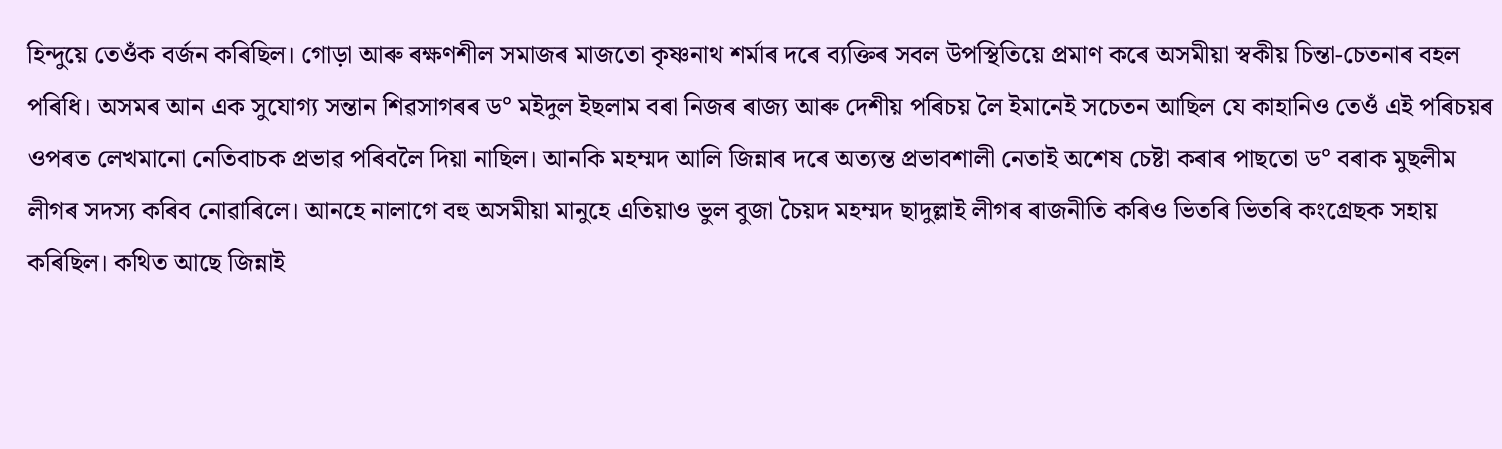হিন্দুয়ে তেওঁক বৰ্জন কৰিছিল। গোড়া আৰু ৰক্ষণশীল সমাজৰ মাজতো কৃষ্ণনাথ শৰ্মাৰ দৰে ব্যক্তিৰ সবল উপস্থিতিয়ে প্ৰমাণ কৰে অসমীয়া স্বকীয় চিন্তা-চেতনাৰ বহল পৰিধি। অসমৰ আন এক সুযোগ্য সন্তান শিৱসাগৰৰ ড° মইদুল ইছলাম বৰা নিজৰ ৰাজ্য আৰু দেশীয় পৰিচয় লৈ ইমানেই সচেতন আছিল যে কাহানিও তেওঁ এই পৰিচয়ৰ ওপৰত লেখমানো নেতিবাচক প্ৰভাৱ পৰিবলৈ দিয়া নাছিল। আনকি মহম্মদ আলি জিন্নাৰ দৰে অত্যন্ত প্রভাবশালী নেতাই অশেষ চেষ্টা কৰাৰ পাছতো ড° বৰাক মুছলীম লীগৰ সদস্য কৰিব নোৱাৰিলে। আনহে নালাগে বহু অসমীয়া মানুহে এতিয়াও ভুল বুজা চৈয়দ মহম্মদ ছাদুল্লাই লীগৰ ৰাজনীতি কৰিও ভিতৰি ভিতৰি কংগ্ৰেছক সহায় কৰিছিল। কথিত আছে জিন্নাই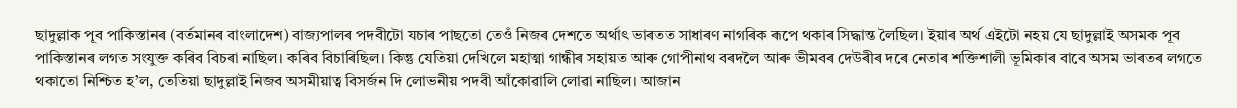ছাদুল্লাক পূব পাকিস্তানৰ (বৰ্তমানৰ বাংলাদেশ) বাজ্যপালৰ পদবীটো যচাৰ পাছতো তেওঁ নিজৰ দেশতে অর্থাৎ ভাৰতত সাধাৰণ নাগৰিক ৰূপে থকাৰ সিদ্ধান্ত লৈছিল। ইয়াৰ অৰ্থ এইটো নহয় যে ছাদুল্লাই অসমক পূব পাকিস্তানৰ লগত সংযুক্ত কৰিব বিচৰা নাছিল। কৰিব বিচাৰিছিল। কিন্তু যেতিয়া দেখিলে মহাত্মা গান্ধীৰ সহায়ত আৰু গোপীনাথ বৰদলৈ আৰু ভীমবৰ দেউৰীৰ দৰে নেতাৰ শক্তিশালী ভূমিকাৰ বাবে অসম ভাৰতৰ লগতে থকাতো নিশ্চিত হ’ল, তেতিয়া ছাদুল্লাই নিজব অসমীয়াত্ব বিসর্জন দি লোভনীয় পদবী আঁকোৱালি লোৱা নাছিল। আজান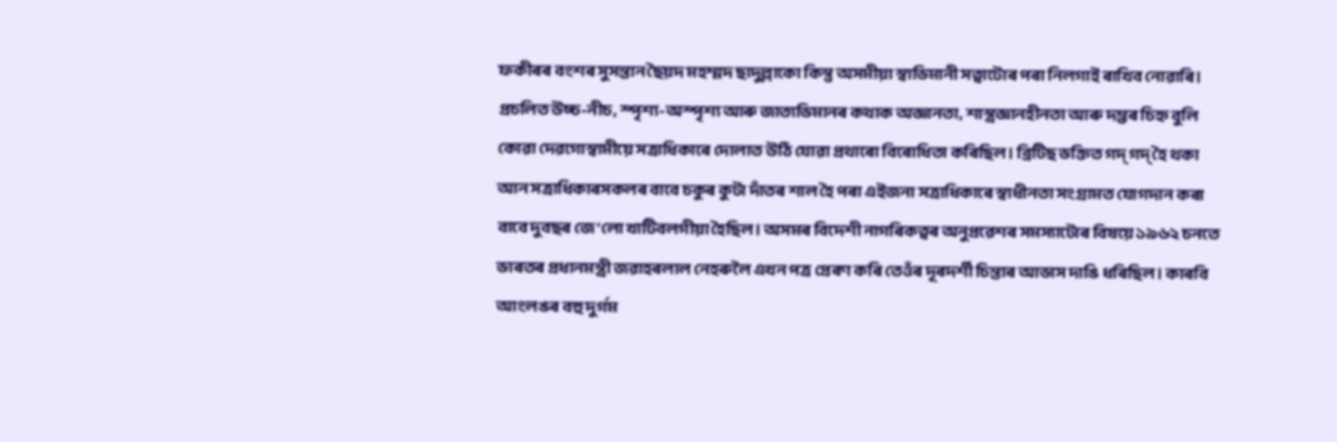ফকীৰৰ বংশৰ সুসন্তান ছৈয়দ মহম্মদ ছাদুল্লাকো কিন্তু অসমীয়া স্বাভিমানী সত্বাটোৰ পৰা নিলগাই ৰাখিব নোৱাৰি।
প্রচলিত উচ্চ-নীচ, স্পৃশ্য-অস্পৃশ্য আৰু জাত্যভিমানৰ কথাক অজ্ঞানতা, শাস্ত্রজ্ঞানহীনতা আৰু দম্ভৰ চিহ্ন বুলি কোৱা দেৱগোস্বামীয়ে সত্ৰাধিকাৰে দোলাত উঠি যোৱা প্ৰথাৰো বিৰোধিতা কৰিছিল। ব্রিটিছ ভক্তিত গদ্ গদ্ হৈ থকা আন সত্ৰাধিকাৰসকলৰ বাবে চকুৰ কুটা দাঁতৰ শাল হৈ পৰা এইজনা সত্ৰাধিকাৰে স্বাধীনতা সংগ্রামত যোগদান কৰা বাবে দুবছৰ জে’লো খাটিবলগীয়া হৈছিল। অসমৰ বিদেশী নাগৰিকত্বৰ অনুপ্ৰৱেশৰ সমস্যাটোৰ বিষয়ে ১৯৬২ চনতে ভাৰতৰ প্রধানমন্ত্রী জৱাহৰলাল নেহৰুলৈ এখন পত্র প্ৰেৰণ কৰি তেওঁৰ দূৰদৰ্শী চিন্তাৰ আভাস দাঙি ধৰিছিল। কাৰবি আংলঙৰ বহু দুর্গম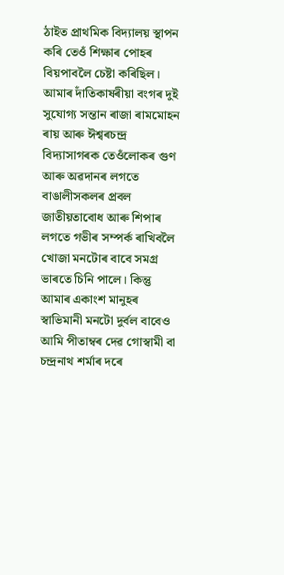ঠাইত প্রাথমিক বিদ্যালয় স্থাপন কৰি তেওঁ শিক্ষাৰ পোহৰ বিয়পাবলৈ চেষ্টা কৰিছিল। আমাৰ দাঁতিকাষৰীয়া বংগৰ দুই সুযোগ্য সন্তান ৰাজা ৰামমোহন ৰায় আৰু ঈশ্বৰচন্দ্ৰ বিদ্যাসাগৰক তেওঁলোকৰ গুণ আৰু অৱদানৰ লগতে বাঙালীসকলৰ প্ৰবল জাতীয়তাবোধ আৰু শিপাৰ লগতে গভীৰ সম্পৰ্ক ৰাখিবলৈ খোজা মনটোৰ বাবে সমগ্ৰ ভাৰতে চিনি পালে। কিন্তু আমাৰ একাংশ মানুহৰ স্বাভিমানী মনটো দুর্বল বাবেও আমি পীতাম্বৰ দেৱ গোস্বামী বা চন্দ্রনাথ শৰ্মাৰ দৰে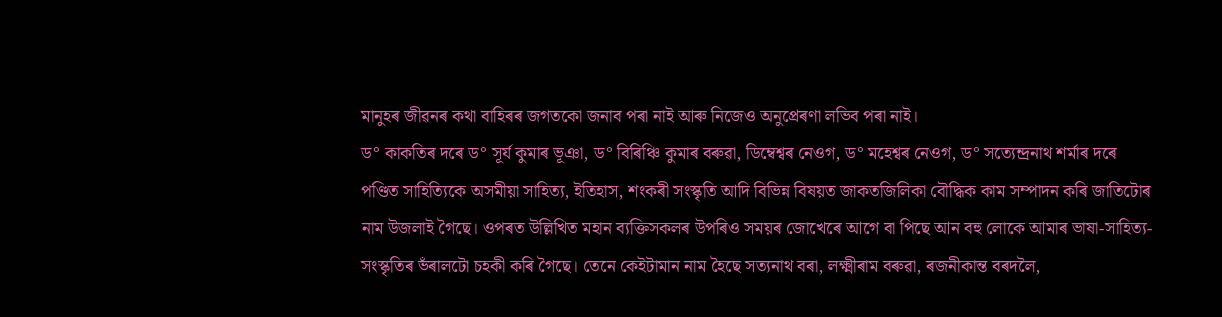মানুহৰ জীৱনৰ কথা বাহিৰৰ জগতকো জনাব পৰা নাই আৰু নিজেও অনুপ্ৰেৰণা লভিব পৰা নাই।
ড° কাকতিৰ দৰে ড° সূর্য কুমাৰ ভূঞা, ড° বিৰিঞ্চি কুমাৰ বৰুৱা, ডিম্বেশ্বৰ নেওগ, ড° মহেশ্বৰ নেওগ, ড° সত্যেন্দ্ৰনাথ শৰ্মাৰ দৰে পণ্ডিত সাহিত্যিকে অসমীয়া সাহিত্য, ইতিহাস, শংকৰী সংস্কৃতি আদি বিভিন্ন বিষয়ত জাকতজিলিকা বৌদ্ধিক কাম সম্পাদন কৰি জাতিটোৰ নাম উজলাই গৈছে। ওপৰত উল্লিখিত মহান ব্যক্তিসকলৰ উপৰিও সময়ৰ জোখেৰে আগে বা পিছে আন বহু লোকে আমাৰ ভাষা-সাহিত্য-সংস্কৃতিৰ ভঁৰালটো চহকী কৰি গৈছে। তেনে কেইটামান নাম হৈছে সত্যনাথ বৰা, লক্ষ্মীৰাম বৰুৱা, ৰজনীকান্ত বৰদলৈ,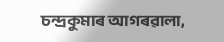চন্দ্ৰকুমাৰ আগৰৱালা,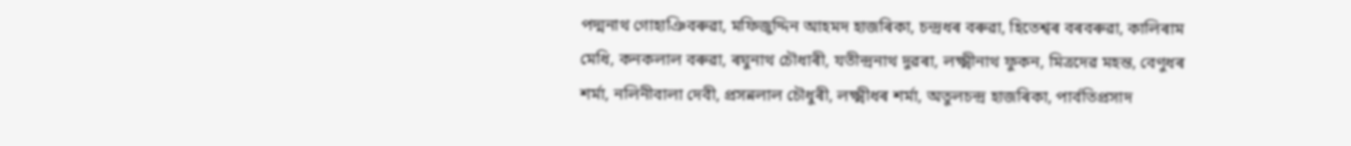পদ্মনাথ গোহাঞিবৰুৱা, মফিজুদ্দিন আহমদ হাজৰিকা, চন্দ্ৰধৰ বৰুৱা, হিতেশ্বৰ বৰবৰুৱা, কালিৰাম মেধি, কনকলাল বৰুৱা, ৰঘুনাথ চৌধাৰী, যতীন্দ্ৰনাথ দুৱৰা, লক্ষ্মীনাথ ফুকন, মিত্ৰদেৱ মহন্ত, বেণুধৰ শৰ্মা, নলিনীবালা দেবী, প্রসন্নলাল চৌধুৰী, লক্ষ্মীধৰ শৰ্মা, অতুলচন্দ্ৰ হাজৰিকা, পার্বতিপ্ৰসাদ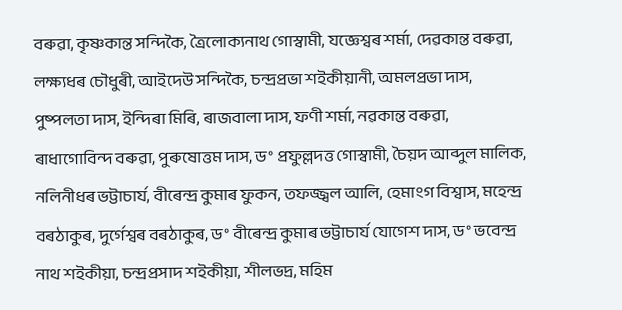বৰুৱা, কৃষ্ণকান্ত সন্দিকৈ, ত্রৈলোক্যনাথ গোস্বামী, যজ্ঞেশ্বৰ শৰ্মা, দেৱকান্ত বৰুৱা, লক্ষ্যধৰ চৌধুৰী, আইদেউ সন্দিকৈ, চন্দ্রপ্রভা শইকীয়ানী, অমলপ্রভা দাস, পুষ্পলতা দাস, ইন্দিৰা মিৰি, ৰাজবালা দাস, ফণী শৰ্মা, নৱকান্ত বৰুৱা, ৰাধাগোবিন্দ বৰুৱা, পুৰুষোত্তম দাস, ড° প্রফুল্লদত্ত গোস্বামী, চৈয়দ আব্দুল মালিক, নলিনীধৰ ভট্টাচাৰ্য, বীৰেন্দ্ৰ কুমাৰ ফুকন, তফজ্জ্বল আলি, হেমাংগ বিশ্বাস, মহেন্দ্ৰ বৰঠাকুৰ, দুৰ্গেশ্বৰ বৰঠাকুৰ, ড° বীৰেন্দ্ৰ কুমাৰ ভট্টাচাৰ্য যোগেশ দাস, ড° ভবেন্দ্র নাথ শইকীয়া, চন্দ্রপ্রসাদ শইকীয়া, শীলভদ্র, মহিম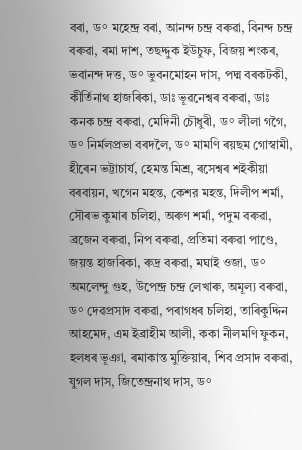বৰা, ড° মহেন্দ্ৰ বৰা, আনন্দ চন্দ্র বৰুৱা, বিনন্দ চন্দ্ৰ বৰুৱা, ৰমা দাশ, তছদ্দুক ইউচুফ, বিজয় শংকৰ, ভবানন্দ দত্ত, ড° ভুবনমোহন দাস, পদ্ম বৰকটকী, কীর্তিনাথ হাজৰিকা, ডাঃ ভূৱনেশ্বৰ বৰুৱা, ডাঃ কনক চন্দ্ৰ বৰুৱা, মেদিনী চৌধুৰী, ড° লীলা গগৈ, ড° নির্মলপ্ৰভা বৰদলৈ, ড° মামণি ৰয়ছম গোস্বামী, হীৰেন ভট্টাচার্য, হেমন্ত মিশ্ৰ, ৰসেশ্বৰ শইকীয়া বৰবায়ন, খগেন মহন্ত, কেশর মহন্ত, দিলীপ শর্মা, সৌৰভ কুমাৰ চলিহা, অৰুণ শৰ্মা, পদুম বৰুৱা, ব্ৰজেন বৰুৱা, নিপ বৰুৱা, প্রতিমা বৰুৱা পাণ্ডে, জয়ন্ত হাজৰিকা, ৰুদ্ৰ বৰুৱা, মঘাই ওজা, ড° অমলেন্দু গুহ, উপেন্দ্র চন্দ্ৰ লেখাৰু, অমূল্য বৰুৱা, ড° দেৱপ্ৰসাদ বৰুৱা, পৰাগধৰ চলিহা, তাৰিকুদ্দিন আহমেদ, এম ইব্রাহীম আলী, ককা নীলমণি ফুকন, হলধৰ ভূঞা, ৰমাকান্ত মুক্তিয়াৰ, শিব প্রসাদ বৰুৱা, যুগল দাস, জিতেন্দ্রনাথ দাস, ড°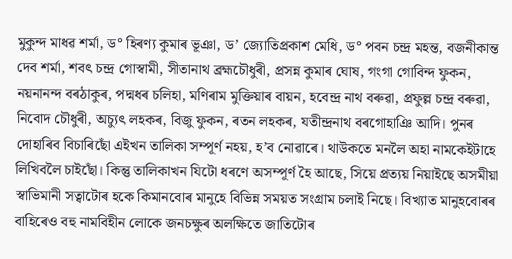মুকুন্দ মাধৱ শৰ্মা, ড° হিৰণ্য কুমাৰ ভূঞা, ড’ জ্যোতিপ্রকাশ মেধি, ড° পবন চন্দ্র মহন্ত, বজনীকান্ত দেব শর্মা, শবৎ চন্দ্র গোস্বামী, সীতানাথ ব্রহ্মচৌধুৰী, প্রসন্ন কুমাৰ ঘোষ, গংগা গোবিন্দ ফুকন, নয়নানন্দ বৰঠাকুৰ, পদ্মধৰ চলিহা, মণিৰাম মুক্তিয়াৰ বায়ন, হবেন্দ্র নাথ বৰুৱা, প্রফুল্ল চন্দ্ৰ বৰুৱা, নিবোদ চৌধুৰী, অচ্যুৎ লহকৰ, বিজু ফুকন, ৰতন লহকৰ, যতীন্দ্ৰনাথ বৰগোহাঞি আদি। পুনৰ দোহাৰিব বিচাৰিছোঁ এইখন তালিকা সম্পূর্ণ নহয়, হ’ব নোৱাৰে। থাউকতে মনলৈ অহা নামকেইটাহে লিখিবলৈ চাইছোঁ। কিন্তু তালিকাখন যিটো ধৰণে অসম্পূর্ণ হৈ আছে, সিয়ে প্রত্যয় নিয়াইছে অসমীয়া স্বাভিমানী সত্বাটোৰ হকে কিমানবোৰ মানুহে বিভিন্ন সময়ত সংগ্রাম চলাই নিছে। বিখ্যাত মানুহবোৰৰ বাহিৰেও বহু নামবিহীন লোকে জনচক্ষুৰ অলক্ষিতে জাতিটোৰ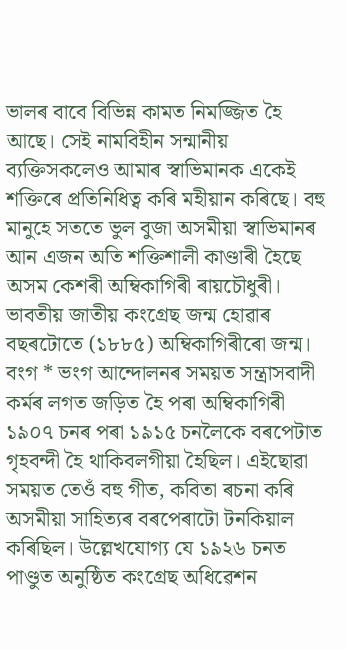ভালৰ বাবে বিভিন্ন কামত নিমজ্জিত হৈ আছে। সেই নামবিহীন সন্মানীয় ব্যক্তিসকলেও আমাৰ স্বাভিমানক একেই শক্তিৰে প্রতিনিধিত্ব কৰি মহীয়ান কৰিছে। বহু মানুহে সততে ভুল বুজা অসমীয়া স্বাভিমানৰ আন এজন অতি শক্তিশালী কাণ্ডাৰী হৈছে অসম কেশৰী অম্বিকাগিৰী ৰায়চৌধুৰী। ভাবতীয় জাতীয় কংগ্রেছ জন্ম হোৱাৰ বছৰটোতে (১৮৮৫) অম্বিকাগিৰীৰো জন্ম। বংগ * ভংগ আন্দোলনৰ সময়ত সন্ত্রাসবাদী কৰ্মৰ লগত জড়িত হৈ পৰা অম্বিকাগিৰী ১৯০৭ চনৰ পৰা ১৯১৫ চনলৈকে বৰপেটাত গৃহবন্দী হৈ থাকিবলগীয়া হৈছিল। এইছোৱা সময়ত তেওঁ বহু গীত, কবিতা ৰচনা কৰি অসমীয়া সাহিত্যৰ বৰপেৰাটো টনকিয়াল কৰিছিল। উল্লেখযোগ্য যে ১৯২৬ চনত পাণ্ডুত অনুষ্ঠিত কংগ্রেছ অধিৱেশন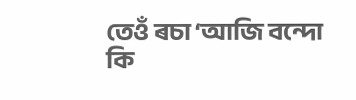তেওঁ ৰচা ‘আজি বন্দো কি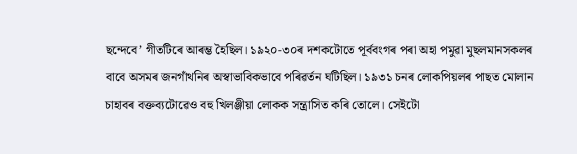ছন্দেবে’ গীতটিৰে আৰম্ভ হৈছিল। ১৯২০-৩০ৰ দশকটোতে পূর্ববংগৰ পৰা অহা পমুৱা মুছলমানসকলৰ বাবে অসমৰ জনগাঁথনিৰ অস্বাভাবিকভাবে পৰিৱর্তন ঘটিছিল। ১৯৩১ চনৰ লোকপিয়লৰ পাছত মোলান চাহাবৰ বক্তব্যটোৱেও বহু খিলঞ্জীয়া লোকক সন্ত্রাসিত কৰি তোলে। সেইটো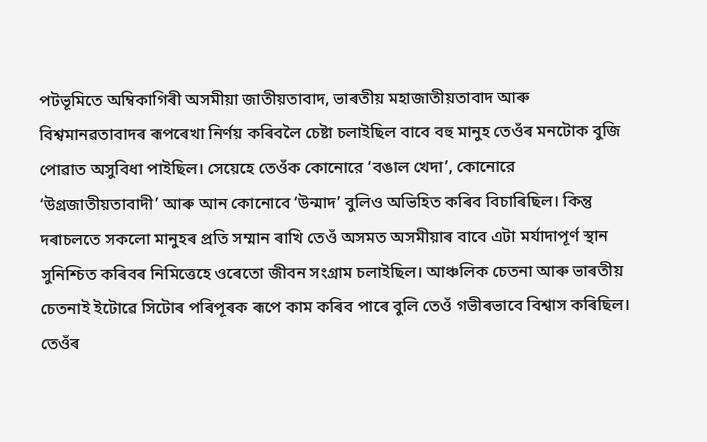পটভূমিতে অম্বিকাগিৰী অসমীয়া জাতীয়তাবাদ, ভাৰতীয় মহাজাতীয়তাবাদ আৰু বিশ্বমানৱতাবাদৰ ৰূপৰেখা নির্ণয় কৰিবলৈ চেষ্টা চলাইছিল বাবে বহু মানুহ তেওঁৰ মনটোক বুজি পোৱাত অসুবিধা পাইছিল। সেয়েহে তেওঁক কোনোরে ‘বঙাল খেদা’, কোনোরে ‘উগ্রজাতীয়তাবাদী’ আৰু আন কোনোবে ‘উন্মাদ’ বুলিও অভিহিত কৰিব বিচাৰিছিল। কিন্তু দৰাচলতে সকলো মানুহৰ প্রতি সম্মান ৰাখি তেওঁ অসমত অসমীয়াৰ বাবে এটা মর্যাদাপূর্ণ স্থান সুনিশ্চিত কৰিবৰ নিমিত্তেহে ওৰেতো জীবন সংগ্রাম চলাইছিল। আঞ্চলিক চেতনা আৰু ভাৰতীয় চেতনাই ইটোৱে সিটোৰ পৰিপূৰক ৰূপে কাম কৰিব পাৰে বুলি তেওঁ গভীৰভাবে বিশ্বাস কৰিছিল। তেওঁৰ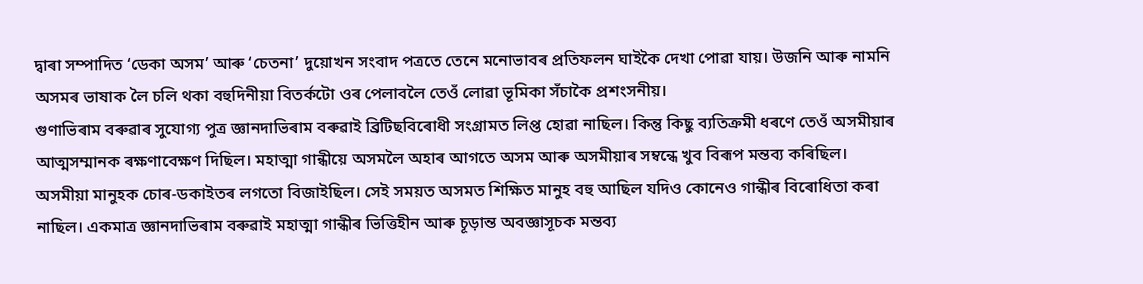দ্বাৰা সম্পাদিত ‘ডেকা অসম’ আৰু ‘চেতনা’ দুয়োখন সংবাদ পত্রতে তেনে মনোভাবৰ প্রতিফলন ঘাইকৈ দেখা পোৱা যায়। উজনি আৰু নামনি অসমৰ ভাষাক লৈ চলি থকা বহুদিনীয়া বিতর্কটো ওৰ পেলাবলৈ তেওঁ লোৱা ভূমিকা সঁচাকৈ প্রশংসনীয়।
গুণাভিৰাম বৰুৱাৰ সুযোগ্য পুত্র জ্ঞানদাভিৰাম বৰুৱাই ব্ৰিটিছবিৰোধী সংগ্রামত লিপ্ত হোৱা নাছিল। কিন্তু কিছু ব্যতিক্রমী ধৰণে তেওঁ অসমীয়াৰ আত্মসম্মানক ৰক্ষণাবেক্ষণ দিছিল। মহাত্মা গান্ধীয়ে অসমলৈ অহাৰ আগতে অসম আৰু অসমীয়াৰ সম্বন্ধে খুব বিৰূপ মন্তব্য কৰিছিল। অসমীয়া মানুহক চোৰ-ডকাইতৰ লগতো বিজাইছিল। সেই সময়ত অসমত শিক্ষিত মানুহ বহু আছিল যদিও কোনেও গান্ধীৰ বিৰোধিতা কৰা নাছিল। একমাত্র জ্ঞানদাভিৰাম বৰুৱাই মহাত্মা গান্ধীৰ ভিত্তিহীন আৰু চূড়ান্ত অবজ্ঞাসূচক মন্তব্য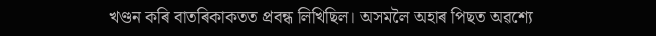খণ্ডন কৰি বাতৰিকাকতত প্রবন্ধ লিখিছিল। অসমলৈ অহাৰ পিছত অৱশ্যে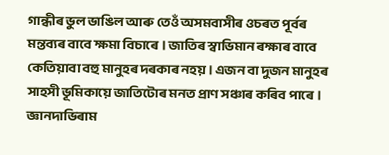গান্ধীৰ ভুল ভাঙিল আৰু তেওঁ অসমবাসীৰ ওচৰত পূৰ্বৰ মন্তব্যৰ বাবে ক্ষমা বিচাৰে। জাতিৰ স্বাভিমান ৰক্ষাৰ বাবে কেতিয়াবা বহু মানুহৰ দৰকাৰ নহয়। এজন বা দুজন মানুহৰ সাহসী ভূমিকায়ে জাতিটোৰ মনত প্রাণ সঞ্চাৰ কৰিব পাৰে। জ্ঞানদাভিৰাম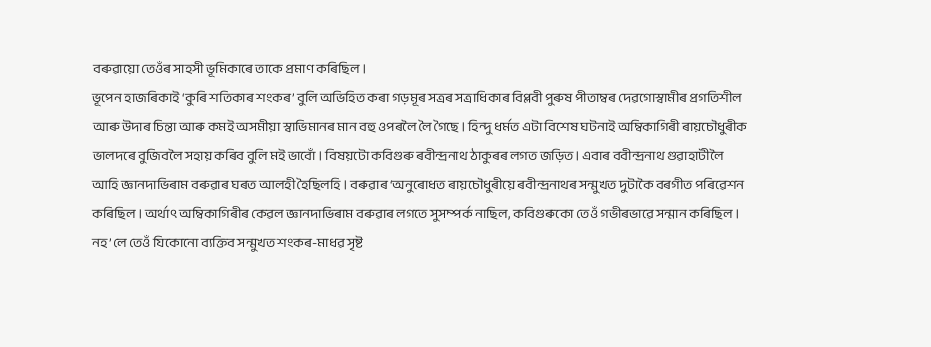বৰুৱায়ো তেওঁৰ সাহসী ভূমিকাৰে তাকে প্রমাণ কৰিছিল।
ভূপেন হাজৰিকাই ‘কুৰি শতিকাৰ শংকৰ’ বুলি অভিহিত কৰা গড়মূৰ সত্ৰৰ সত্ৰাধিকাৰ বিপ্লবী পুৰুষ পীতাম্বৰ দেৱগোস্বামীৰ প্ৰগতিশীল আৰু উদাৰ চিন্তা আৰু কমই অসমীয়া স্বাভিমানৰ মান বহু ওপৰলৈ লৈ গৈছে। হিন্দু ধর্মত এটা বিশেষ ঘটনাই অম্বিকাগিৰী ৰায়চৌধুৰীক ভালদৰে বুজিবলৈ সহায় কৰিব বুলি মই ভাবোঁ। বিষয়টো কবিগুৰু ৰবীন্দ্রনাথ ঠাকুৰৰ লগত জড়িত। এবাৰ ববীন্দ্রনাথ গুৱাহাটীলৈ আহি জ্ঞানদাভিৰাম বৰুৱাৰ ঘৰত আলহী হৈছিলহি। বৰুৱাৰ ‘অনুৰোধত ৰায়চৌধুৰীয়ে ৰবীন্দ্ৰনাথৰ সন্মুখত দুটাকৈ বৰগীত পৰিৱেশন কৰিছিল। অর্থাৎ অম্বিকাগিৰীৰ কেৱল জ্ঞানদাভিৰাম বৰুৱাৰ লগতে সুসম্পর্ক নাছিল, কবিগুৰুকো তেওঁ গভীৰভাৱে সন্মান কৰিছিল। নহ’লে তেওঁ যিকোনো ব্যক্তিব সন্মুখত শংকৰ-মাধৱ সৃষ্ট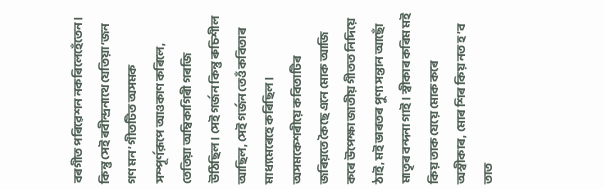বৰগীত পৰিৱেশন নকৰিলেহেঁতেন। কিন্তু সেই ৰবীন্দ্রনাথে যেতিয়া ‘জন গণ মন’ গীতটিত অসমক সম্পূর্ণরূপে আওকাণ কৰিলে, তেতিয়া অম্বিকাগিৰী গৰজি উঠিছিল। সেই গর্জন কিন্তু ৰুচিশীল আছিল, সেই গর্জন তেওঁ কবিতাৰ মাধ্যমেৰেহে কৰিছিল। অসমকেশৰীয়ে কবিতাটিৰ জৰিয়তে কৈছে এনে মোক আজি কৰে উপেক্ষা জাতীয় গীতত নিদিয়ে ঠাই, মই ভাৰতৰ পুণ্য সন্তান আছোঁ মাতৃৰ বন্দনা গাই। স্বীকাৰ কৰিম মই কিয় তাক যেয়ে মোক কৰে অস্বীকাৰ, মোৰ শিৰ কিয় নত হ’ব তাত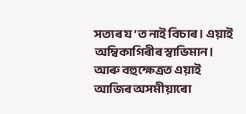সত্যৰ য’ত নাই বিচাৰ। এয়াই অম্বিকাগিৰীৰ স্বাভিমান। আৰু বহুক্ষেত্রত এয়াই আজিৰ অসমীয়াৰো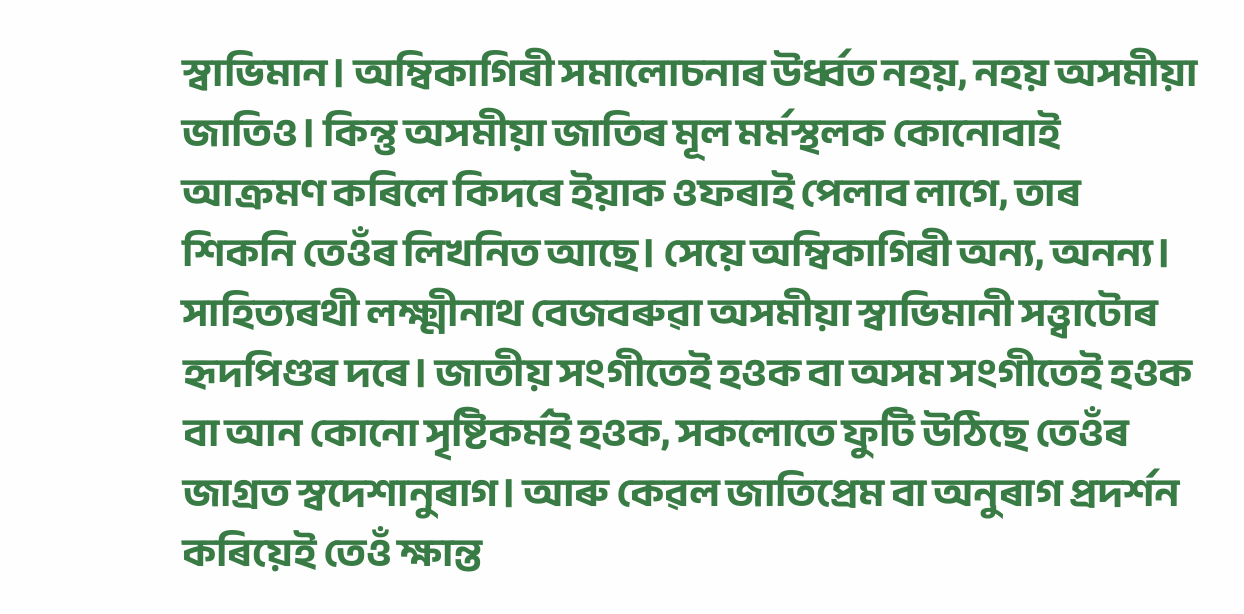স্বাভিমান। অম্বিকাগিৰী সমালোচনাৰ উর্ধ্বত নহয়, নহয় অসমীয়া জাতিও। কিন্তু অসমীয়া জাতিৰ মূল মর্মস্থলক কোনোবাই আক্ৰমণ কৰিলে কিদৰে ইয়াক ওফৰাই পেলাব লাগে, তাৰ শিকনি তেওঁৰ লিখনিত আছে। সেয়ে অম্বিকাগিৰী অন্য, অনন্য।
সাহিত্যৰথী লক্ষ্মীনাথ বেজবৰুৱা অসমীয়া স্বাভিমানী সত্ত্বাটোৰ হৃদপিণ্ডৰ দৰে। জাতীয় সংগীতেই হওক বা অসম সংগীতেই হওক বা আন কোনো সৃষ্টিকর্মই হওক, সকলোতে ফুটি উঠিছে তেওঁৰ জাগ্রত স্বদেশানুৰাগ। আৰু কেৱল জাতিপ্রেম বা অনুৰাগ প্ৰদৰ্শন কৰিয়েই তেওঁ ক্ষান্ত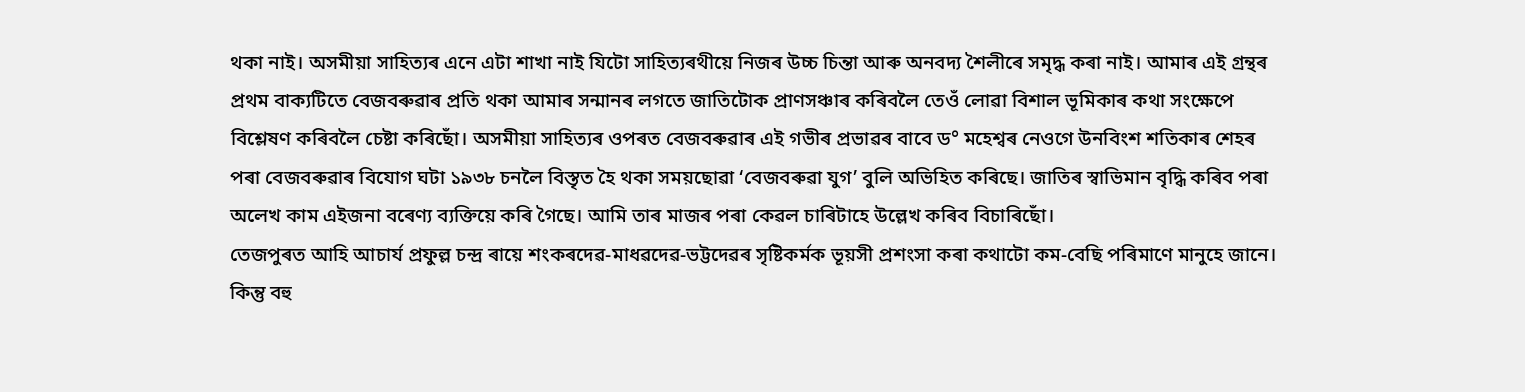থকা নাই। অসমীয়া সাহিত্যৰ এনে এটা শাখা নাই যিটো সাহিত্যৰথীয়ে নিজৰ উচ্চ চিন্তা আৰু অনবদ্য শৈলীৰে সমৃদ্ধ কৰা নাই। আমাৰ এই গ্ৰন্থৰ প্ৰথম বাক্যটিতে বেজবৰুৱাৰ প্ৰতি থকা আমাৰ সন্মানৰ লগতে জাতিটোক প্রাণসঞ্চাৰ কৰিবলৈ তেওঁ লোৱা বিশাল ভূমিকাৰ কথা সংক্ষেপে বিশ্লেষণ কৰিবলৈ চেষ্টা কৰিছোঁ। অসমীয়া সাহিত্যৰ ওপৰত বেজবৰুৱাৰ এই গভীৰ প্ৰভাৱৰ বাবে ড° মহেশ্বৰ নেওগে উনবিংশ শতিকাৰ শেহৰ পৰা বেজবৰুৱাৰ বিযোগ ঘটা ১৯৩৮ চনলৈ বিস্তৃত হৈ থকা সময়ছোৱা ‘বেজবৰুৱা যুগ’ বুলি অভিহিত কৰিছে। জাতিৰ স্বাভিমান বৃদ্ধি কৰিব পৰা অলেখ কাম এইজনা বৰেণ্য ব্যক্তিয়ে কৰি গৈছে। আমি তাৰ মাজৰ পৰা কেৱল চাৰিটাহে উল্লেখ কৰিব বিচাৰিছোঁ।
তেজপুৰত আহি আচার্য প্রফুল্ল চন্দ্ৰ ৰায়ে শংকৰদেৱ-মাধৱদেৱ-ভট্টদেৱৰ সৃষ্টিকর্মক ভূয়সী প্রশংসা কৰা কথাটো কম-বেছি পৰিমাণে মানুহে জানে। কিন্তু বহু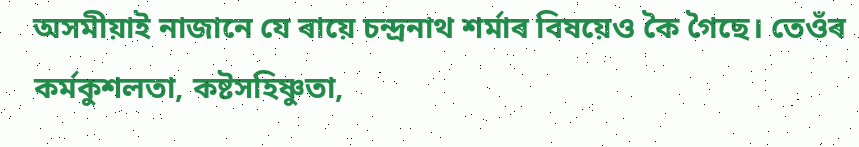অসমীয়াই নাজানে যে ৰায়ে চন্দ্ৰনাথ শৰ্মাৰ বিষয়েও কৈ গৈছে। তেওঁৰ কর্মকুশলতা, কষ্টসহিষ্ণুতা,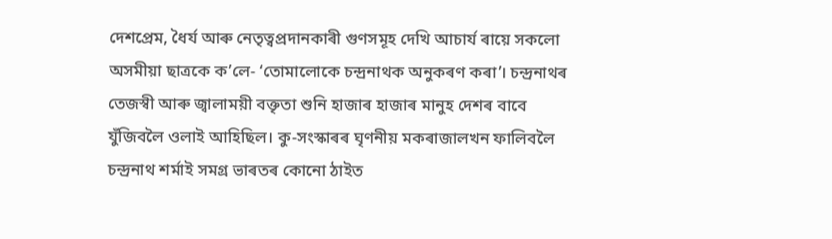দেশপ্রেম, ধৈর্য আৰু নেতৃত্বপ্রদানকাৰী গুণসমূহ দেখি আচাৰ্য ৰায়ে সকলো অসমীয়া ছাত্রকে ক’লে- ‘তোমালোকে চন্দ্রনাথক অনুকৰণ কৰা’। চন্দ্ৰনাথৰ তেজস্বী আৰু জ্বালাময়ী বক্তৃতা শুনি হাজাৰ হাজাৰ মানুহ দেশৰ বাবে যুঁজিবলৈ ওলাই আহিছিল। কু-সংস্কাৰৰ ঘৃণনীয় মকৰাজালখন ফালিবলৈ চন্দ্রনাথ শর্মাই সমগ্র ভাৰতৰ কোনো ঠাইত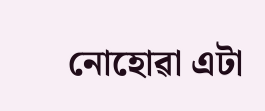নোহোৱা এটা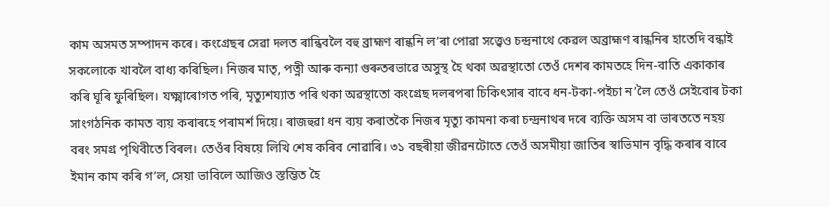কাম অসমত সম্পাদন কৰে। কংগ্ৰেছৰ সেৱা দলত ৰান্ধিবলৈ বহু ব্রাহ্মণ ৰান্ধনি ল’ৰা পোৱা সত্ত্বেও চন্দ্রনাথে কেৱল অব্রাহ্মণ ৰান্ধনিৰ হাতেদি বন্ধাই সকলোকে খাবলৈ বাধ্য কৰিছিল। নিজৰ মাতৃ, পত্নী আৰু কন্যা গুৰুতৰভাৱে অসুস্থ হৈ থকা অৱস্থাতো তেওঁ দেশৰ কামতহে দিন-বাতি একাকাৰ কৰি ঘূৰি ফুৰিছিল। যক্ষ্মাৰোগত পৰি, মৃত্যুশয্যাত পৰি থকা অৱস্থাতো কংগ্ৰেছ দলৰপৰা চিকিৎসাৰ বাবে ধন-টকা-পইচা ন’লৈ তেওঁ সেইবোৰ টকা সাংগঠনিক কামত ব্যয় কৰাৰহে পৰামৰ্শ দিয়ে। ৰাজহুৱা ধন ব্যয় কৰাতকৈ নিজৰ মৃত্যু কামনা কৰা চন্দ্ৰনাথৰ দৰে ব্যক্তি অসম বা ভাৰততে নহয় বৰং সমগ্র পৃথিবীতে বিৰল। তেওঁৰ বিষয়ে লিখি শেষ কৰিব নোৱাৰি। ৩১ বছৰীয়া জীৱনটোতে তেওঁ অসমীয়া জাতিৰ স্বাভিমান বৃদ্ধি কৰাৰ বাবে ইমান কাম কৰি গ’ল, সেয়া ভাবিলে আজিও স্তম্ভিত হৈ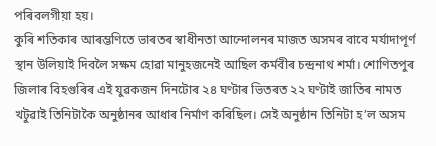পৰিবলগীয়া হয়।
কুৰি শতিকাৰ আৰম্ভণিতে ভাৰতৰ স্বাধীনতা আন্দোলনৰ মাজত অসমৰ বাবে মর্যাদাপূর্ণ স্থান উলিয়াই দিবলৈ সক্ষম হোৱা মানুহজনেই আছিল কর্মবীৰ চন্দ্ৰনাথ শর্মা। শোণিতপুৰ জিলাৰ বিহগুৰিৰ এই যুৱকজন দিনটোৰ ২৪ ঘণ্টাৰ ভিতৰত ২২ ঘণ্টাই জাতিৰ নামত খটুৱাই তিনিটাকৈ অনুষ্ঠানৰ আধাৰ নিৰ্মাণ কৰিছিল। সেই অনুষ্ঠান তিনিটা হ’ল অসম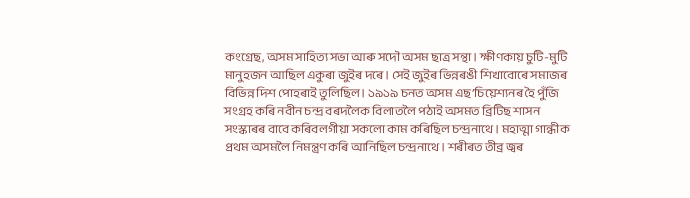কংগ্রেছ, অসম সাহিত্য সভা আৰু সদৌ অসম ছাত্র সন্থা। ক্ষীণকায় চুটি-মুটি মানুহজন আছিল একুৰা জুইৰ দৰে। সেই জুইৰ ভিন্নৰঙী শিখাবোৰে সমাজৰ বিভিন্ন দিশ পোহৰাই তুলিছিল। ১৯১৯ চনত অসম এছ’চিয়েশ্যনৰ হৈ পুঁজি সংগ্ৰহ কৰি নবীন চন্দ্ৰ বৰদলৈক বিলাতলৈ পঠাই অসমত ব্রিটিছ শাসন সংস্কাৰৰ বাবে কৰিবলগীয়া সকলো কাম কৰিছিল চন্দ্রনাথে। মহাত্মা গান্ধীক প্রথম অসমলৈ নিমন্ত্ৰণ কৰি আনিছিল চন্দ্ৰনাথে। শৰীৰত তীব্র জ্বৰ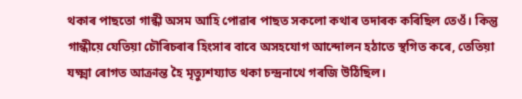থকাৰ পাছতো গান্ধী অসম আহি পোৱাৰ পাছত সকলো কথাৰ তদাৰক কৰিছিল তেওঁ। কিন্তু গান্ধীয়ে যেতিয়া চৌৰিচৰাৰ হিংসাৰ বাবে অসহযোগ আন্দোলন হঠাতে স্থগিত কৰে, তেতিয়া যক্ষ্মা ৰোগত আক্ৰান্ত হৈ মৃত্যুশয্যাত থকা চন্দ্ৰনাথে গৰজি উঠিছিল।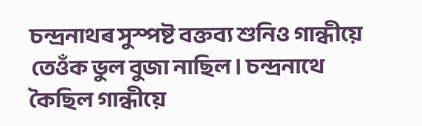চন্দ্ৰনাথৰ সুস্পষ্ট বক্তব্য শুনিও গান্ধীয়ে তেওঁক ভুল বুজা নাছিল। চন্দ্রনাথে কৈছিল গান্ধীয়ে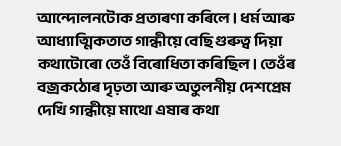আন্দোলনটোক প্ৰতাৰণা কৰিলে। ধর্ম আৰু আধ্যাত্মিকতাত গান্ধীয়ে বেছি গুৰুত্ব দিয়া কথাটোৰো তেওঁ বিৰোধিতা কৰিছিল। তেওঁৰ বজ্রকঠোৰ দৃঢ়তা আৰু অতুলনীয় দেশপ্রেম দেখি গান্ধীয়ে মাথো এষাৰ কথা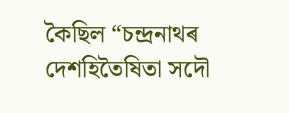কৈছিল “চন্দ্ৰনাথৰ দেশহিতৈষিতা সদৌ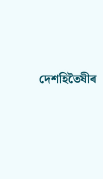দেশহিতৈষীৰ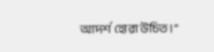আদৰ্শ হোৱা উচিত।”